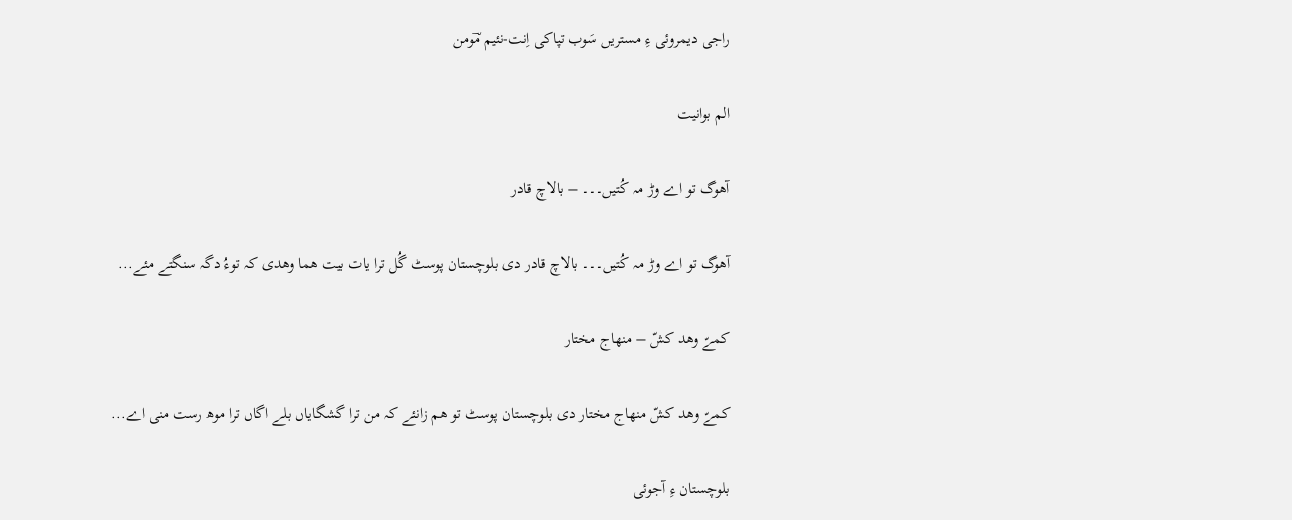راجی دیمروئی ءِ مستریں سَوب تپاکی اِنت-نئیم مؔومن

الم بوانیت

آھوگ تو اے وڑ مہ کُتیں۔۔۔ – بالاچ قادر

آھوگ تو اے وڑ مہ کُتیں۔۔۔ بالاچ قادر دی بلوچستان پوسٹ گُل ترا یات بیت ھما وھدی کہ توءُ دگہ سنگتے مئے...

کمےّ وھد کشّ – منھاج مختار

کمےّ وھد کشّ منھاج مختار دی بلوچستان پوسٹ تو ھم زانئے کہ من ترا گشگایاں بلے اگاں ترا موھ رست منی اے...

بلوچستان ءِ آجوئی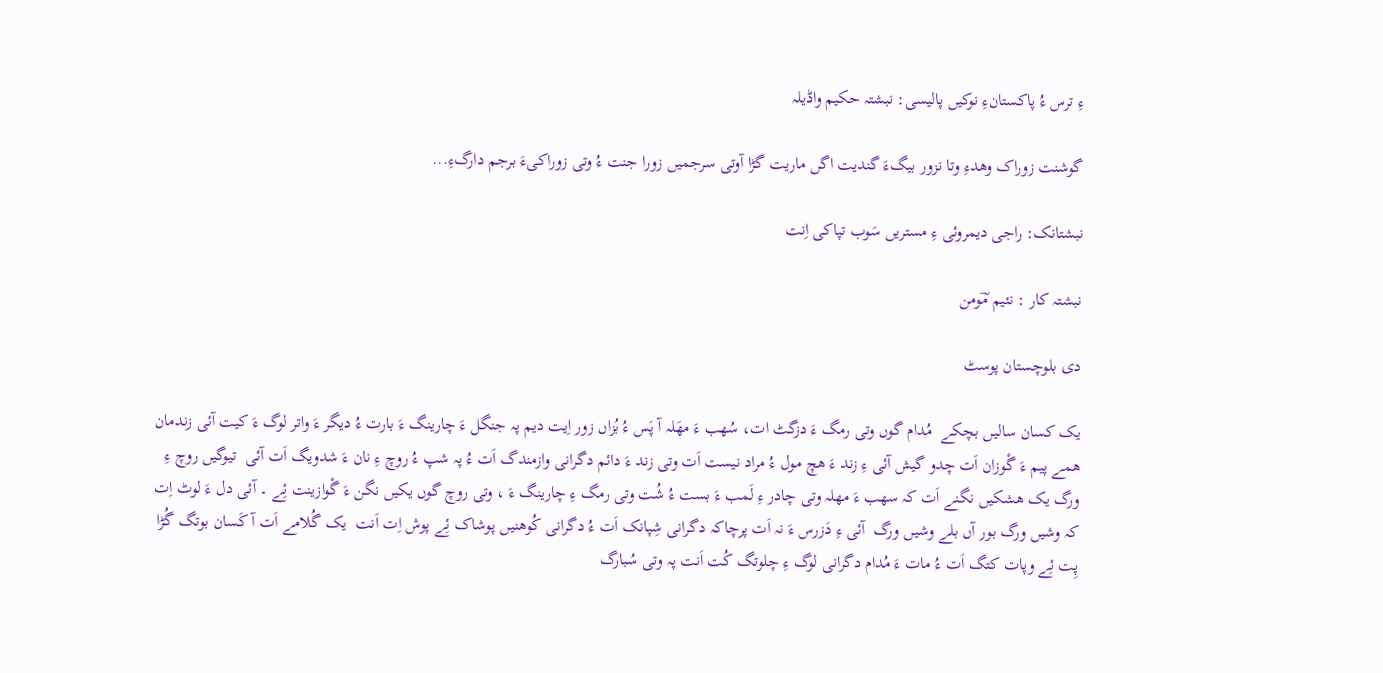ءِ ترس ءُ پاکستانءِ نوکیں پالیسی: نبشتہ حکیم واڈیلہ

گوشنت زوراک وھدءِ وتا نزور بیگءَ گندیت اگں ماریت گڑا آوتی سرجمیں زورا جنت ءُ وتی زوراکیءَ برجم دارگءِ...

نبشتانک: راجی دیمروئی ءِ مستریں سَوب تپاکی اِنت

نبشتہ کار : نئیم مؔومن

دی بلوچستان پوسٹ

یک کسان سالیں بچکے  مُدام گوں وتی رمگ ءَ دزگٹ ات، سُھب ءَ مھَلہ آ پَس ءُ بُزاں زور اِیت دیم پہ جنگل ءَ چارینگ ءَ بارت ءُ دیگر ءَ واتر لوگ ءَ کیت آئی زندمان ھمے پیم ءَ گْوزان اَت چدو گیش آئی ءِ زند ءَ ھچ مول ءُ مراد نیست اَت وتی زند ءَ دائم دگرانی وازمندگ اَت ءُ پہ شپ ءُ روچ ءِ نان ءَ شدویگ اَت آئی  تیوگیں روچ ءِ ورگ یک ھشکیں نگنے اَت کہ سھب ءَ مھلہ وتی چادر ءِ لَمب ءَ بست ءُ شُت وتی رمگ ءِ چارینگ ءَ ، وتی روچ گوں یکیں نگن ءَ گْوازینت ئِے ۔ آئی دل ءَ لوٹ اِت کہ وشیں ورگ بور آں بلے وشیں ورگ  آئی ءِ دَزرس ءَ نہ اَت پرچاکہ دگرانی شِپانک اَت ءُ دگرانی کُوھنیں پوشاک ئِے پوش اِت اَنت  یک گُلامے اَت آ کَسان بوتگ گُڑا پِت ئِے وپات کتگ اَت ءُ مات ءَ مُدام دگرانی لوگ ءِ چلوتگ کُت اَنت پہ وتی سُبارگ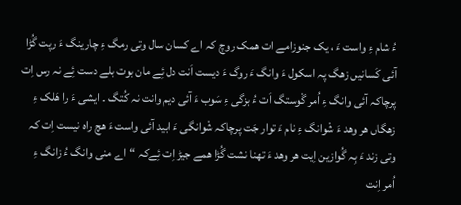ءُ شام ءِ واست ءَ ، یک جنوزامے ات ھمک روچ کہ اے کسان سال وتی رمگ ءِ چارینگ ءَ رپت گُڑا آئی کَسانیں زھگ پہ اسکول ءَ وانگ ءَ روگ ءَ دیست اَنت دل ئِے مان بوت بلے دست ئِے نہ رس اِت پرچاکہ آئی وانگ ءِ اُمر گْوستگ اَت ءُ بزگی ءِ سَوب ءَ آئی دیم وانت نہ کُتگ ۔ ایشی ءَ را ھَلک ءِ زھگاں ھر وھد ءَ شْوانگ ءِ نام ءَ توار جَت پرچاکہ شْوانگی ءَ ابید آئی واست ءَ ھچ راہ نیست اِت کہ وتی زند ءَ بِہ گُوازین اِیت ھر وھد ءَ تھنا نشت گُڑا ھمے جیڑ اِت ئِےکہ “اے منی وانگ ءُ زانگ ءِ  اُمر اِنت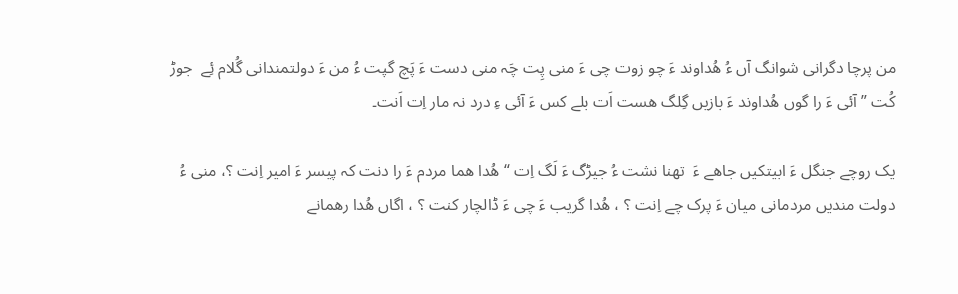من پرچا دگرانی شوانگ آں ءُ ھُداوند ءَ چو زوت چی ءَ منی پِت چَہ منی دست ءَ پَچ گپت ءُ من ءَ دولتمندانی گُلام ئِے  جوڑ کُت ” آئی ءَ را گوں ھُداوند ءَ بازیں گِلگ ھست اَت بلے کس ءَ آئی ءِ درد نہ مار اِت اَنت۔

یک روچے جنگل ءَ ابیتکیں جاھے ءَ  تھنا نشت ءُ جیڑگ ءَ لَگ اِت “ھُدا ھما مردم ءَ را دنت کہ پیسر ءَ امیر اِنت ؟، منی ءُ دولت مندیں مردمانی میان ءَ پرک چے اِنت ؟ ، ھُدا گریب ءَ چی ءَ ڈالچار کنت ؟ ، اگاں ھُدا رھمانے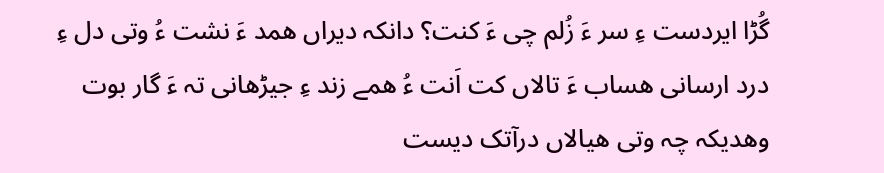گُڑا ایردست ءِ سر ءَ زُلم چی ءَ کنت؟ دانکہ دیراں ھمد ءَ نشت ءُ وتی دل ءِ درد ارسانی ھساب ءَ تالاں کت اَنت ءُ ھمے زند ءِ جیڑھانی تہ ءَ گار بوت وھدیکہ چہ وتی ھیالاں درآتک دیست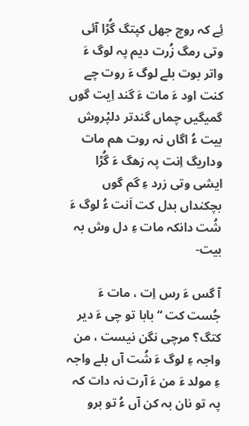ئِے کہ روچ جھل کپتگ گُڑا آئی وتی رمگ زُرت دیم پہ لوگ ءَ واتر بوت بلے لوگ ءَ روت چے کنت اود ءَ مات ءَ گند اِیت گوں گمیگیں چماں گندتر دلپْروش بیت ءُ اگاں نہ روت ھم مات وداریگ اِنت پہ زھگ ءَ گُڑا ایشی وتی زرد ءِ گم گوں بچکنداں بدل کت اَنت ءُ لوگ ءَ شُت دانکہ مات ءِ دل وش بہ بیت-

آ گس ءَ رس اِت ، مات ءَ جُست کت “بابا تو چی ءَ دیر کتگ؟ مرچی نگن نیست ، من واجہ ءِ لوگ ءَ شُت آں بلے واجہ ءِ مولد ءَ من ءَ آرت نہ دات کہ پہ تو نان بہ کن آں ءُ تو برو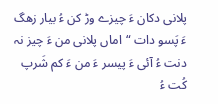پلانی دکان ءَ چیزے وڑ کن ءُ بیار زھگ ءَ پَسو دات “اماں پلانی من ءَ چیز نہ دنت ءُ آئی ءَ پیسر ءَ من ءَ کم شَرپ کُت ءُ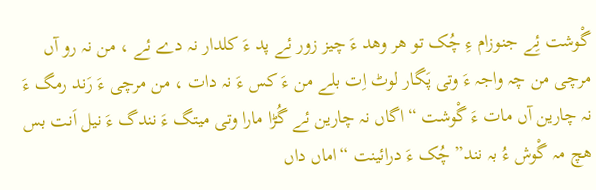گْوشت ئِے جنوزام ءِ چُک تو ھر وھد ءَ چیز زور ئے پد ءَ کلدار نہ دے ئے ، من نہ رو آں مرچی من چہ واجہ ءَ وتی پَگار لوٹ اِت بلے من ءَ کس ءَ نہ دات ، من مرچی ءَ رَند رمگ ءَ نہ چارین آں مات ءَ گْوشت “اگاں نہ چارین ئے گُڑا مارا وتی میتگ ءَ نندگ ءَ نیل اَنت بس ھچ مہ گْوش ءُ بہ نند” چُک ءَ درائینت “اماں داں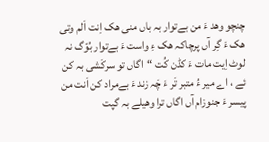چنچو وھد ءَ من بےتوار بہ باں منی ھک اِنت اَلم وتی ھک ءَ گِر آں پرچاکہ ھک ءِ واست ءَ بےتوار بُوّگ نہ لوٹ اِیت مات ءَ کڈن کُت “اگاں تو سرکَشی بہ کن ئے ، اے میر ءُ متبر تَر ءَ چَہ زند ءَ بےمراد کن اَنت من پیسر ءَ جنوزام آں اگاں ترا وھیلے بہ گپت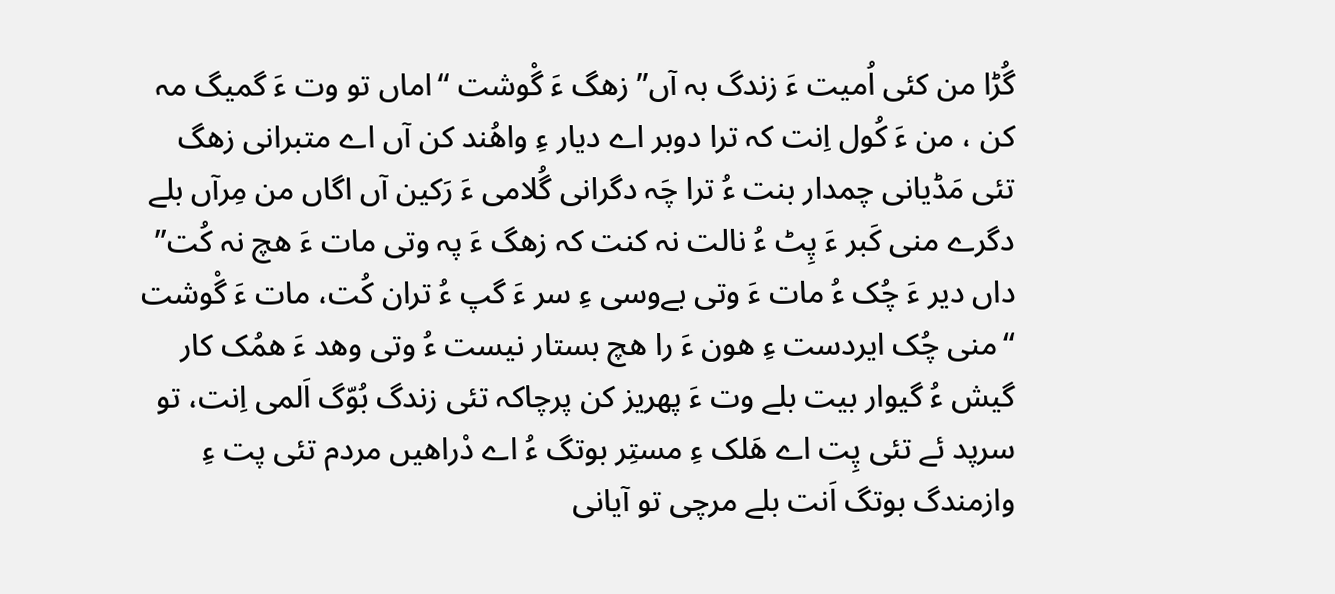گُڑا من کئی اُمیت ءَ زندگ بہ آں” زھگ ءَ گْوشت “اماں تو وت ءَ گمیگ مہ کن ، من ءَ کُول اِنت کہ ترا دوبر اے دیار ءِ واھُند کن آں اے متبرانی زھگ تئی مَڈیانی چمدار بنت ءُ ترا چَہ دگرانی گُلامی ءَ رَکین آں اگاں من مِرآں بلے دگرے منی کَبر ءَ پِٹ ءُ نالت نہ کنت کہ زھگ ءَ پہ وتی مات ءَ ھچ نہ کُت” داں دیر ءَ چُک ءُ مات ءَ وتی بےوسی ءِ سر ءَ گپ ءُ تران کُت، مات ءَ گْوشت “منی چُک ایردست ءِ ھون ءَ را ھچ بستار نیست ءُ وتی وھد ءَ ھمُک کار گیش ءُ گیوار بیت بلے وت ءَ پھریز کن پرچاکہ تئی زندگ بُوّگ اَلمی اِنت، تو سرپد ئے تئی پِت اے ھَلک ءِ مستِر بوتگ ءُ اے دْراھیں مردم تئی پت ءِ وازمندگ بوتگ اَنت بلے مرچی تو آیانی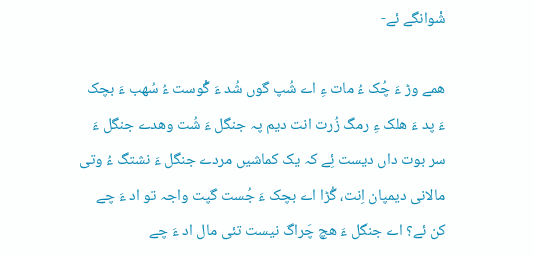شْوانگے ئے-

ھمے وڑ ءَ چُک ءُ مات ءِ اے شُپ گوں شُد ءَ گْوست ءُ سُھب ءَ بچک ءَ پد ءَ ھلک ءِ رمگ زُرت انت دیم پہ جنگل ءَ شُت وھدے جنگل ءَ سر بوت داں دیست ئِے کہ یک کماشیں مردے جنگل ءَ نشتگ ءُ وتی مالانی دیمپان اِنت، گُڑا اے بچک ءَ جُست گپت واجہ تو اد ءَ چے کن ئے؟ اے جنگل ءَ ھچ چَراگ نیست تئی مال اد ءَ چے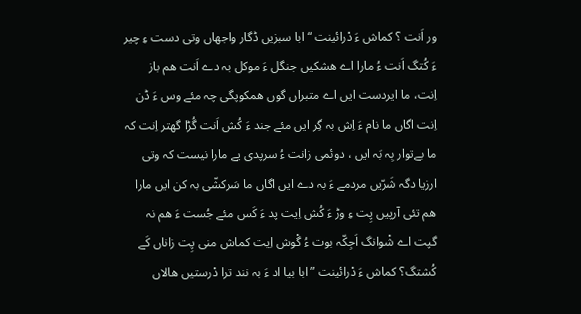ور اَنت ؟ کماش ءَ دْرائینت “ابا سبزیں ڈگار واجھاں وتی دست ءِ چیر ءَ کُتگ اَنت ءُ مارا اے ھشکیں جنگل ءَ موکل بہ دے اَنت ھم باز اِنت، ما ایردست ایں اے متبراں گوں ھمکوپگی چہ مئے وس ءَ ڈن اِنت اگاں ما نام ءَ اِش بہ گِر ایں مئے جند ءَ کُش اَنت گُڑا گھتر اِنت کہ ما بےتوار بِہ بَہ ایں ، دوئمی زانت ءُ سرپدی یے مارا نیست کہ وتی ارزیا دگہ شَرّیں مردمے ءَ بہ دے ایں اگاں ما سَرکشّی بہ کن ایں مارا ھم تئی آرپیں پِت ءِ وڑ ءَ کُش اِیت پد ءَ کَس مئے جُست ءَ ھم نہ گپت اے شْوانگ اَجِکّہ بوت ءُ گْوش اِیت کماش منی پِت زاناں کَے کُشتگ؟ کماش ءَ دْرائینت ” ابا بیا اد ءَ بہ نند ترا دْرستیں ھالاں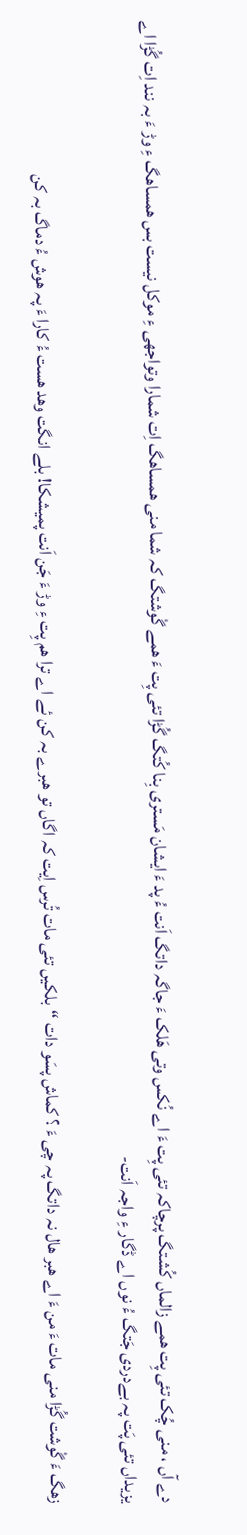دے آں ، منی چُک تئی پِت ھمے زالماں کُشتگ پرچاکہ تئی پِت ءَ اے نُکس وتی ھَلک ءَ جاگہ داتگ اَنت ءُ پد ءَ ایشان مَستری بِنا کُتگ گُڑا تئی پِت ءَ ھمے گْوشتگ کہ شما منی ھمساھگ اِت شمارا وتواجھی ءِ موکل نیست بس ھمساھگ ءِ وڑ ءَ بہ نند اِت گُڑا اے یزیداں تئی پَت پہ بےدردی جَتگ ءُ نوں اے ڈگار ءِ واجہ اَنت-

زھگ ءَ گْوشت گُڑا منی مات ءَ من ءَ اے ھبر ھال نہ داتگ پہ چی ءَ ؟ کماش پسَو دات “بلکیں تئی مات تُرس اِیت کہ اگاں تو ھبرے بہ کن ئے اے ترا ھم پِت ءِ وڑ ءَ جَن اَنت پمیشکا! بلے انگت وھد ھست ءُ کارا ءَ پہ ھوش ءُ دماگ بہ کن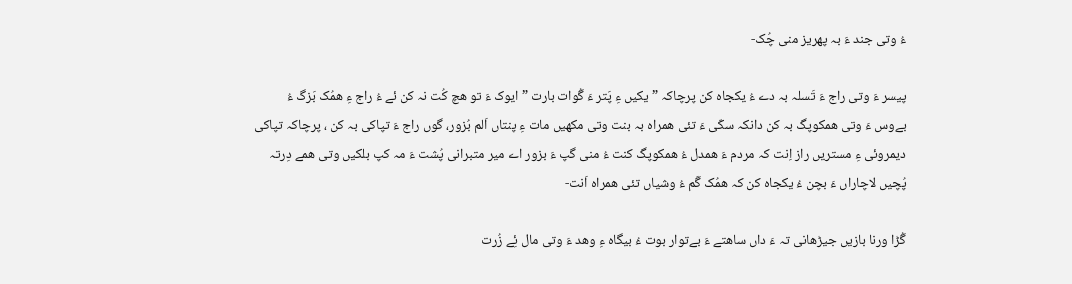ءُ وتی جند ءَ بہ پھریز منی چُک-

پیسر ءَ وتی راج ءَ تَسلہ بہ دے ءُ یکجاہ کن پرچاکہ ” یکیں ءِ پَتر ءَ گُوات بارت ” ایوک ءَ تو ھچ کُت نہ کن ئے ءُ راج ءِ ھمُک بَزگ ءُ بےوس ءَ وتی ھمکوپگ بہ کن دانکہ سکّی ءَ تئی ھمراہ بہ بنت وتی مکھیں مات ءِ پنتاں اَلم بُزور، گوں راج ءَ تپاکی بہ کن ، پرچاکہ تپاکی دیمروئی ءِ مستریں راز اِنت کہ مردم ءَ ھمدل ءُ ھمکوپگ کنت ءُ منی گپ ءَ بزور اے میر متبرانی پُشت ءَ مہ کپ بلکیں وتی ھمے دِرتہ پُچیں لاچاراں ءَ بچن ءُ یکجاہ کن کہ ھمُک گَم ءُ وشیاں تئی ھمراہ اَنت-

گُڑا ورنا بازیں جیڑھانی تہ ءَ داں ساھتے ءَ بےتوار بوت ءُ بیگاہ ءِ وھد ءَ وتی مال ئِے زُرت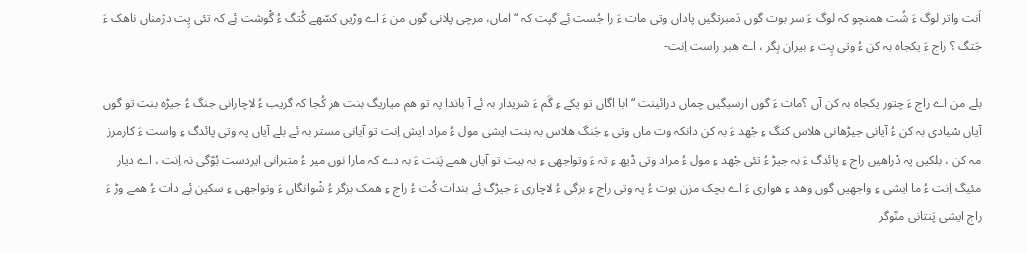اَنت واتر لوگ ءَ شُت ھمنچو کہ لوگ ءَ سر بوت گوں دَمبرتگیں پاداں وتی مات ءَ را جُست ئِے گپت کہ “اماں، مرچی پلانی گوں من ءَ اے وڑیں کسّھے کُتگ ءُ گْوشت ئِے کہ تئی پِت دژمناں ناھک ءَ جَتگ ؟ راج ءَ یکجاہ بہ کن ءُ وتی پِت ءِ بیران بِگر ، اے ھبر راست اِنت-

بلے من اے راج ءَ چتور یکجاہ بہ کن آں ؟مات ءَ گوں ارسیگیں چماں درائینت “ابا اگاں تو یکے ءِ گَم ءَ شریدار بہ ئے آ باندا پہ تو ھم میاریگ بنت ھر کُجا کہ گریب ءُ لاچارانی جنگ ءُ جیڑہ بنت تو گوں آیاں سْیادی بہ کن ءُ آیانی جیڑھانی ھلاس کنگ ءِ جْھد ءَ بہ کن دانکہ وت ماں وتی ءِ جَنگ ھلاس بہ بنت ایشی مول ءُ مراد ایش اِنت تو آیانی مستر بہ ئے بلے آیاں پہ وتی پائدگ ءِ واست ءَ کارمرز مہ کن ، بلکیں پہ دْراھیں راج ءِ پائدگ ءَ بہ جیڑ ءُ تئی جْھد ءِ مول ءُ مراد وتی ڈیھ ءِ تہ ءَ وتواجھی ءِ بہ بیت تو آیاں ھمے پَنت ءَ بہ دے کہ مارا نوں میر ءُ متبرانی ایردست بُوّگی نہ اِنت ، اے دیار مئیگ اِنت ءُ ما ایشی ءِ واجھیں گوں وھد ءِ ھواری ءَ اے بچک مزن بوت ءُ پہ وتی راج ءِ بزگی ءُ لاچاری ءَ جیڑگ ئِے بندات کُت ءُ راج ءِ ھمک بزگر ءُ شْوانگاں ءَ وتواجھی ءِ سکین ئِے دات ءُ ھمے وڑ ءَ راج ایشی پَنتانی منّوگر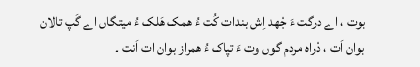بوت ، اے درگت ءَ جْھد اِش بندات کُت ءُ ھمک ھَلک ءُ میتگاں اے گَپ تالان بوان اَت ، دْراہ مردم گوں وت ءَ تپاک ءُ ھمراز بوان ات اَنت ۔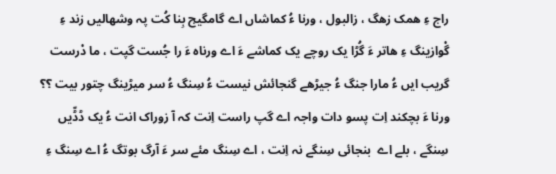راج ءِ ھمک زھگ ، زالبول ، ورنا ءُ کماشاں اے گامگیج بِنا کُت پہ وشھالیں زند ءِ گْوازینگ ءِ ھاتر ءَ گُڑا یک روچے یک کماشے ءَ اے ورناہ ءَ را جُست گپت ، ما دْرست گریب ایں ءُ مارا جنگ ءُ جیڑھے گنجائش نیست ءُ سِنگ ءُ سر میڑینگ چتور بیت ؟؟ ورنا ءَ بچکند اِت پسو دات واجہ اے گپ راست اِنت کہ آ زوراک انت ءُ یک ڈڈّیں سِنگے ، بلے اے  بنجائی سِنگے نہ اِنت ، اے سِنگ مئے سر ءَ آرگ بوتگ ءُ اے سِنگ ءِ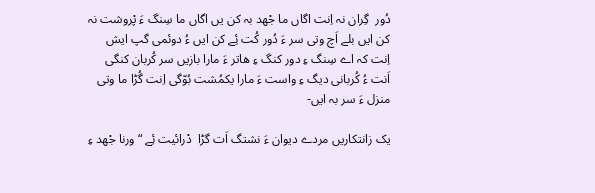دُور  گِران نہ اِنت اگاں ما جْھد بہ کن یں اگاں ما سِنگ ءَ پْروشت نہ کن ایں بلے اَچ وتی سر ءَ دُور کُت ئِے کن ایں ءُ دوئمی گپ ایش اِنت کہ اے سِنگ ءِ دور کنگ ءِ ھاتر ءَ مارا بازیں سر کُربان کنگی اَنت ءُ کُربانی دیگ ءِ واست ءَ مارا یکمُشت بُوّگی اِنت گُڑا ما وتی منزل ءَ سر بہ ایں-

یک زانتکاریں مردے دیوان ءَ نشتگ اَت گڑا  دْرائیت ئِے “ورنا جْھد ءِ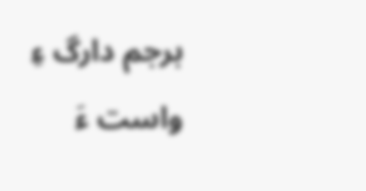برجم دارگ ءِ واست ءَ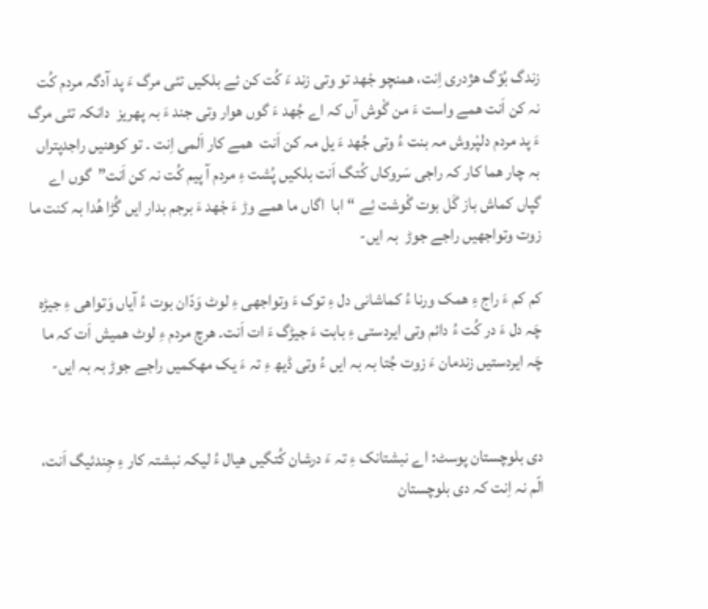زندگ بُوّگ ھژدری اِنت، ھمنچو جْھد تو وتی زند ءَ کُت کن ئے بلکیں تئی مرگ ءَ پد آدگہ مردم کُت نہ کن اَنت ھمے واست ءَ من گْوش آں کہ اے جُھد ءَ گوں ھوار وتی جند ءَ بہ پھریز  دانکہ تئی مرگ ءَ پد مردم دلپْروش مہ بنت ءُ وتی جُھد ءَ یل مہ کن اَنت  ھمے کار اَلمی اِنت ۔ تو کوھنیں راجدپتراں بہ چار ھما کار کہ راجی سَروکاں کُتگ اَنت بلکیں پُشت ءِ مردم آ پیم کُت نہ کن اَنت”گوں اے گپاں کماش باز گَل بوت گْوشت ئِے “ابا  اگاں ما ھمے وڑ ءَ جْھد ءَ برجم بدار ایں گُڑا ھُدا بہ کنت ما زوت وتواجھیں راجے جوڑ  بہ ایں-

کم کم ءَ راج ءِ ھمک ورنا ءُ کماشانی دل ءِ توک ءَ وتواجھی ءِ لوٹ وَدّان بوت ءُ آیاں وَتواھی ءِ جیڑہ چَہ دل ءَ در کُت ءُ دائم وتی ایردستی ءِ بابت ءَ جیڑگ ءَ ات اَنت۔ ھرچ مردم ءِ لوٹ ھمیش اَت کہ ما چَہ ایردستیں زندمان ءَ زوت جُتا بہ بہ ایں ءُ وتی ڈیھ ءِ تہ ءَ یک مھکمیں راجے جوڑ بہ بہ ایں-


دی بلوچستان پوسٹ: اے نبشتانک ءِ تہ ءَ درشان کُتگیں ھیال ءُ لیکہ نبشتہ کار ءِ جِندئیگ اَنت، الّم نہ اِنت کہ دی بلوچستان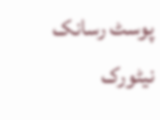پوسٹ رسانک نیٹورک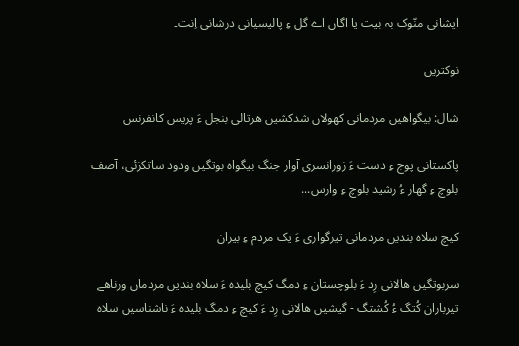ایشانی منّوک بہ بیت یا اگاں اے گل ءِ پالیسیانی درشانی اِنت۔

نوکتریں

شال: بیگواھیں مردمانی کھولاں شدکشیں ھرتالی بنجل ءَ پریس کانفرنس

پاکستانی پوج ءِ دست ءَ زورانسری آوار جنگ بیگواہ بوتگیں ودود ساتکزئی، آصف بلوچ ءِ گھار ءُ رشید بلوچ ءِ وارس...

کیچ سلاہ بندیں مردمانی تیرگواری ءَ یک مردم ءِ بیران

سربوتگیں ھالانی رِد ءَ بلوچستان ءِ دمگ کیچ بلیدہ ءَ سلاہ بندیں مردماں ورناھے تیرباران کُتگ ءُ کُشتگ - گیشیں ھالانی رِد ءَ کیچ ءِ دمگ بلیدہ ءَ ناشناسیں سلاہ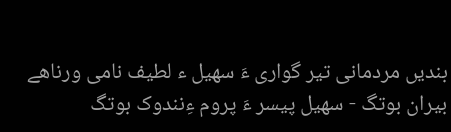بندیں مردمانی تیر گواری ءَ سھیل ء لطیف نامی ورناھے بیران بوتگ - سھیل پیسر ءَ پروم ءِنندوک بوتگ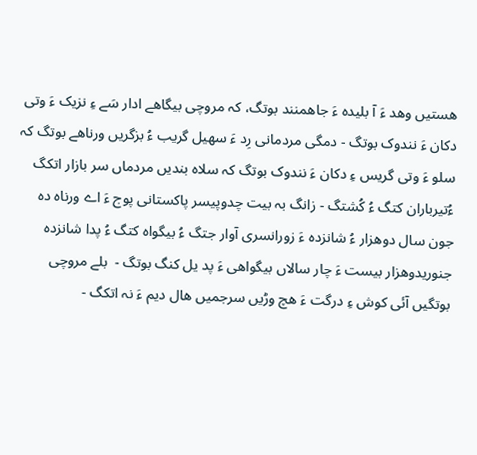ھستیں وھد ءَ آ بلیدہ ءَ جاھمنند بوتگ، کہ مروچی بیگاھے ادار سَے ءِ نزیک ءَ وتی دکان ءَ نندوک بوتگ - دمگی مردمانی رِد ءَ سھیل گریب ءُ بزگریں ورناھے بوتگ کہ سلو ءَ وتی گریس ءِ دکان ءَ نندوک بوتگ کہ سلاہ بندیں مردماں سر بازار اتکگ ءُتیرباران کتگ ءُ کُشتگ - زانگ بہ بیت چدوپیسر پاکستانی پوج ءَ اے ورناہ دہ جون سال دوھزار ءُ شانزدہ ءَ زورانسری آوار جتگ ءُ بیگواہ کتگ ءُ پدا شانزدہ جنوریدوھزار بیست ءَ چار سالاں بیگواھی ءَ پد یل کنگ بوتگ -  بلے مروچی بوتگیں آئی کوش ءِ درگت ءَ ھچ وڑیں سرجمیں ھال دیم ءَ نہ اتکگ -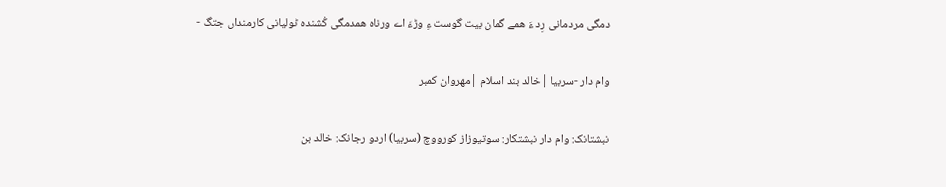دمگی مردمانی رِد ءَ ھمے گمان بیت گوست ءِ وڑءَ اے ورناہ ھمدمگی کُشندہ ٹولیانی کارمنداں جتگ -

وام دار -سربیا |خالد بند اسلام |مھروان کمبر

نبشتانک: وام دار نبشتکار: سوتیوزاز کورووچ (سربیا) اردو رجانک: خالد بن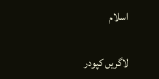اسلام

لاگریں کپودر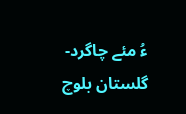ءُ مئے چاگرد- گلستان بلوچ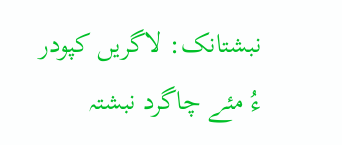نبشتانک: لاگریں کپودر ءُ مئے چاگرد نبشتہ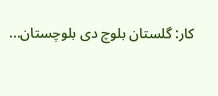کار: گلستان بلوچ دی بلوچستان...